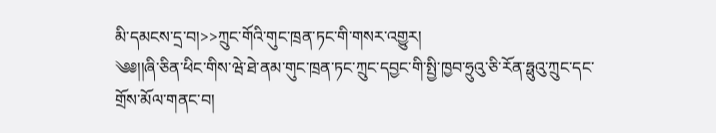མི་དམངས་དྲ་བ།>>ཀྲུང་གོའི་གུང་ཁྲན་ཏང་གི་གསར་འགྱུར།
༄༅།།ཞི་ཅིན་ཕིང་གིས་ཝེ་ཐེ་ནམ་གུང་ཁྲན་ཏང་ཀྲུང་དབྱང་གི་སྤྱི་ཁྱབ་ཧྲུའུ་ཅི་རོན་ཧྥུའུ་ཀྲུང་དང་
གྲོས་མོལ་གནང་བ།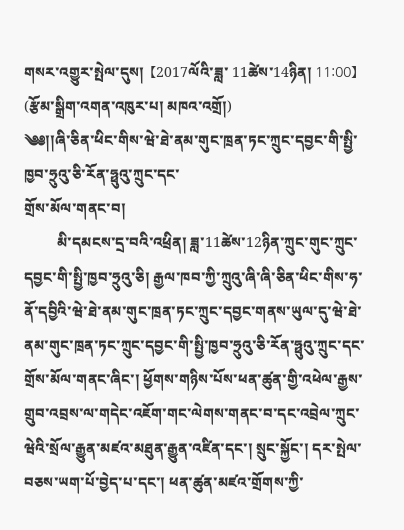གསར་འགྱུར་སྤེལ་དུས།  【2017ལོའི་ཟླ་ 11ཚེས་14ཉིན། 11:00】   (རྩོམ་སྒྲིག་འགན་འཁུར་པ། མཁའ་འགྲོ།)
༄༅།།ཞི་ཅིན་ཕིང་གིས་ཝེ་ཐེ་ནམ་གུང་ཁྲན་ཏང་ཀྲུང་དབྱང་གི་སྤྱི་ཁྱབ་ཧྲུའུ་ཅི་རོན་ཧྥུའུ་ཀྲུང་དང་
གྲོས་མོལ་གནང་བ།
         མི་དམངས་དྲ་བའི་འཕྲིན། ཟླ་11ཚེས་12ཉིན་ཀྲུང་གུང་ཀྲུང་དབྱང་གི་སྤྱི་ཁྱབ་ཧྲུའུ་ཅི། རྒྱལ་ཁབ་ཀྱི་ཀྲུའུ་ཞི་ཞི་ཅིན་ཕིང་གིས་ཧ་ནོ་དབྱིའི་ཝེ་ཐེ་ནམ་གུང་ཁྲན་ཏང་ཀྲུང་དབྱང་གནས་ཡུལ་དུ་ཝེ་ཐེ་ནམ་གུང་ཁྲན་ཏང་ཀྲུང་དབྱང་གི་སྤྱི་ཁྱབ་ཧྲུའུ་ཅི་རོན་ཧྥུའུ་ཀྲུང་དང་གྲོས་མོལ་གནང་ཞིང་། ཕྱོགས་གཉིས་པོས་ཕན་ཚུན་གྱི་འཕེལ་རྒྱས་གྲུབ་འབྲས་ལ་གདེང་འཇོག་གང་ལེགས་གནང་བ་དང་འབྲེལ་ཀྲུང་ཝེའི་སྲོལ་རྒྱུན་མཛའ་མཐུན་རྒྱུན་འཛིན་དང་། སྲུང་སྐྱོང་། དར་སྤེལ་བཅས་ཡག་པོ་བྱེད་པ་དང་། ཕན་ཚུན་མཛའ་གྲོགས་ཀྱི་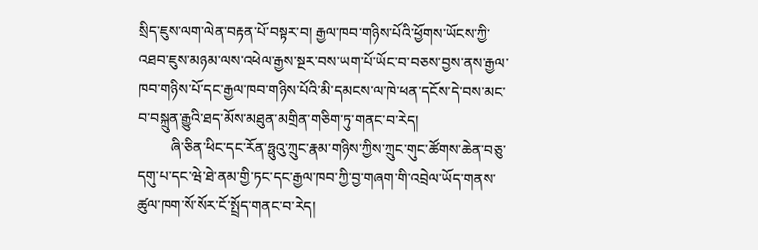སྲིད་ཇུས་ལག་ལེན་བརྟན་པོ་བསྟར་བ། རྒྱལ་ཁབ་གཉིས་པོའི་ཕྱོགས་ཡོངས་ཀྱི་འཐབ་ཇུས་མཉམ་ལས་འཕེལ་རྒྱས་སྔར་བས་ཡག་པོ་ཡོང་བ་བཅས་བྱས་ནས་རྒྱལ་ཁབ་གཉིས་པོ་དང་རྒྱལ་ཁབ་གཉིས་པོའི་མི་དམངས་ལ་ཁེ་ཕན་དངོས་དེ་བས་མང་བ་བསྐྲུན་རྒྱུའི་ཐད་མོས་མཐུན་མགྲིན་གཅིག་ཏུ་གནང་བ་རེད།
         ཞི་ཅིན་ཕིང་དང་རོན་ཧྥུའུ་ཀྲུང་རྣམ་གཉིས་ཀྱིས་ཀྲུང་གུང་ཚོགས་ཆེན་བཅུ་དགུ་པ་དང་ཝེ་ཐེ་ནམ་གྱི་ཏང་དང་རྒྱལ་ཁབ་ཀྱི་བྱ་གཞག་གི་འབྲེལ་ཡོད་གནས་ཚུལ་ཁག་སོ་སོར་ངོ་སྤྲོད་གནང་བ་རེད།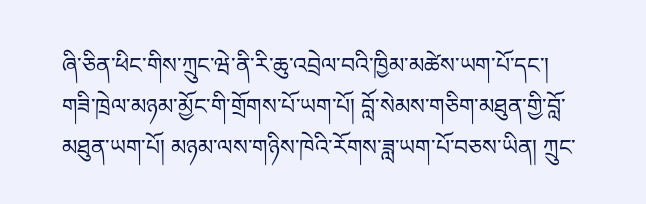ཞི་ཅིན་ཕིང་གིས་ཀྲུང་ཝེ་ནི་རི་ཆུ་འབྲེལ་བའི་ཁྱིམ་མཚེས་ཡག་པོ་དང་། གཟི་ཁྲེལ་མཉམ་མྱོང་གི་གྲོགས་པོ་ཡག་པོ། བློ་སེམས་གཅིག་མཐུན་གྱི་བློ་མཐུན་ཡག་པོ། མཉམ་ལས་གཉིས་ཁེའི་རོགས་ཟླ་ཡག་པོ་བཅས་ཡིན། ཀྲུང་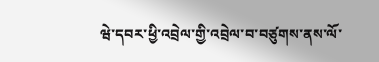ཝེ་དབར་ཕྱི་འབྲེལ་གྱི་འབྲེལ་བ་བཙུགས་ནས་ལོ་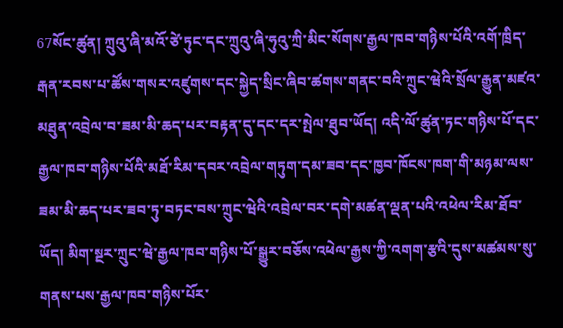67སོང་ཚུན། ཀྲུའུ་ཞི་མའོ་ཙེ་ཏུང་དང་ཀྲུའུ་ཞི་ཧུའུ་ཀྲི་མིང་སོགས་རྒྱལ་ཁབ་གཉིས་པོའི་འགོ་ཁྲིད་རྒན་རབས་པ་ཚོས་གསར་འཛུགས་དང་སྐྱེད་སྲིང་ཞིབ་ཚགས་གནང་བའི་ཀྲུང་ཝེའི་སྲོལ་རྒྱུན་མཛའ་མཐུན་འབྲེལ་བ་ཟམ་མི་ཆད་པར་བརྟན་དུ་དང་དར་སྤེལ་ཐུབ་ཡོད། འདི་ལོ་ཚུན་ཏང་གཉིས་པོ་དང་རྒྱལ་ཁབ་གཉིས་པོའི་མཐོ་རིམ་དབར་འབྲེལ་གཏུག་དམ་ཟབ་དང་ཁྱབ་ཁོངས་ཁག་གི་མཉམ་ལས་ཟམ་མི་ཆད་པར་ཟབ་ཏུ་བཏང་བས་ཀྲུང་ཝེའི་འབྲེལ་བར་དགེ་མཚན་ལྡན་པའི་འཕེལ་རིམ་ཐོབ་ཡོད། མིག་སྔར་ཀྲུང་ཝེ་རྒྱལ་ཁབ་གཉིས་པོ་སྒྱུར་བཅོས་འཕེལ་རྒྱས་ཀྱི་འགག་རྩའི་དུས་མཚམས་སུ་གནས་པས་རྒྱལ་ཁབ་གཉིས་པོར་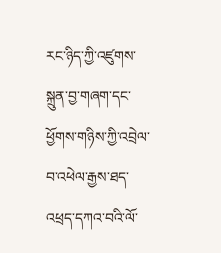རང་ཉིད་ཀྱི་འཛུགས་སྐྲུན་བྱ་གཞག་དང་ཕྱོགས་གཉིས་ཀྱི་འབྲེལ་བ་འཕེལ་རྒྱས་ཐད་འཕྲད་དཀའ་བའི་ལོ་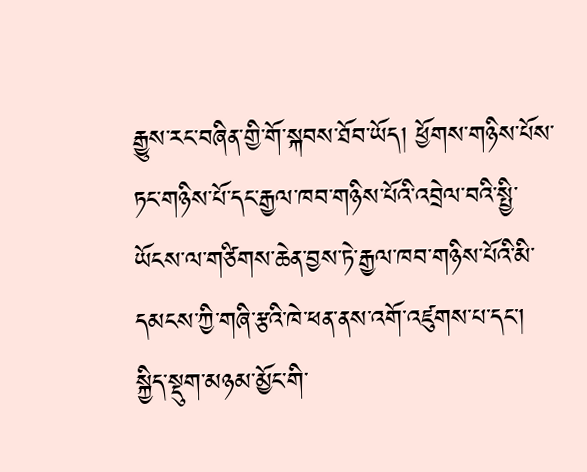རྒྱུས་རང་བཞིན་གྱི་གོ་སྐབས་ཐོབ་ཡོད། ཕྱོགས་གཉིས་པོས་ཏང་གཉིས་པོ་དང་རྒྱལ་ཁབ་གཉིས་པོའི་འབྲེལ་བའི་སྤྱི་ཡོངས་ལ་གཙིགས་ཆེན་བྱས་ཏེ་རྒྱལ་ཁབ་གཉིས་པོའི་མི་དམངས་ཀྱི་གཞི་རྩའི་ཁེ་ཕན་ནས་འགོ་འཛུགས་པ་དང་། སྐྱིད་སྡུག་མཉམ་མྱོང་གི་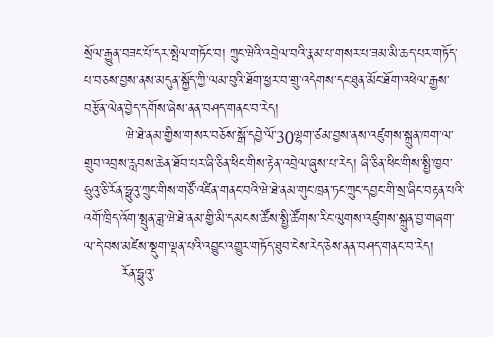སྲོལ་རྒྱུན་བཟང་པོ་དར་སྤེལ་གཏོང་བ། ཀྲུང་ཝེའི་འབྲེལ་བའི་རྣམ་པ་གསར་པ་ཟམ་མི་ཆད་པར་གཏོད་པ་བཅས་བྱས་ནས་མདུན་སྐྱོད་ཀྱི་ལམ་བུའི་ཐོག་ཕྱར་བ་གྲུ་འདེགས་དང་ཐུན་མོང་ཐོག་འཕེལ་རྒྱས་བརྩོན་ལེན་བྱེད་དགོས་ཞེས་ནན་བཤད་གནང་བ་རེད།
         ཝེ་ཐེ་ནམ་གྱིས་གསར་བཅོས་སྒོ་དབྱེ་ལོ་30ལྷག་ཙམ་བྱས་ནས་འཛུགས་སྐྲུན་ཁག་ལ་གྲུབ་འབྲས་རླབས་ཆེན་ཐོབ་པར་ཞི་ཅིན་ཕིང་གིས་རྟེན་འབྲེལ་ཞུས་པ་རེད། ཞི་ཅིན་ཕིང་གིས་སྤྱི་ཁྱབ་ཧྲུའུ་ཅི་རོན་ཧྥུའུ་ཀྲུང་གིས་གཙོ་འཛིན་གནང་བའི་ཝེ་ཐེ་ནམ་གུང་ཁྲན་ཏང་ཀྲུང་དབྱང་གི་སྲ་ཞིང་བརྟན་པའི་འགོ་ཁྲིད་འོག་སྤུན་ཟླ་ཝེ་ཐེ་ནམ་གྱི་མི་དམངས་ཚོས་སྤྱི་ཚོགས་རིང་ལུགས་འཛུགས་སྐྲུན་བྱ་གཞག་ལ་དེ་བས་མཛེས་སྡུག་ལྡན་པའི་འབྱུང་འགྱུར་གཏོད་ཐུབ་ངེས་རེད་ཅེས་ནན་བཤད་གནང་བ་རེད།
        རོན་ཧྥུའུ་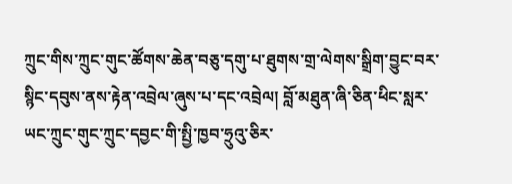ཀྲུང་གིས་ཀྲུང་གུང་ཚོགས་ཆེན་བཅུ་དགུ་པ་ཐུགས་གྲ་ལེགས་སྒྲིག་བྱུང་བར་སྙིང་དབུས་ནས་རྟེན་འབྲེལ་ཞུས་པ་དང་འབྲེལ། བློ་མཐུན་ཞི་ཅིན་ཕིང་སླར་ཡང་ཀྲུང་གུང་ཀྲུང་དབྱང་གི་སྤྱི་ཁྱབ་ཧྲུའུ་ཅིར་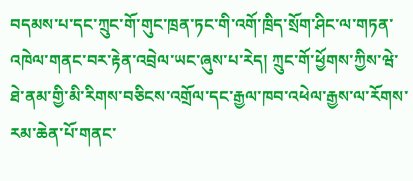བདམས་པ་དང་ཀྲུང་གོ་གུང་ཁྲན་ཏང་གི་འགོ་ཁྲིད་སྲོག་ཤིང་ལ་གཏན་འཁེལ་གནང་བར་རྟེན་འབྲེལ་ཡང་ཞུས་པ་རེད། ཀྲུང་གོ་ཕྱོགས་ཀྱིས་ཝེ་ཐེ་ནམ་གྱི་མི་རིགས་བཅིངས་འགྲོལ་དང་རྒྱལ་ཁབ་འཕེལ་རྒྱས་ལ་རོགས་རམ་ཆེན་པོ་གནང་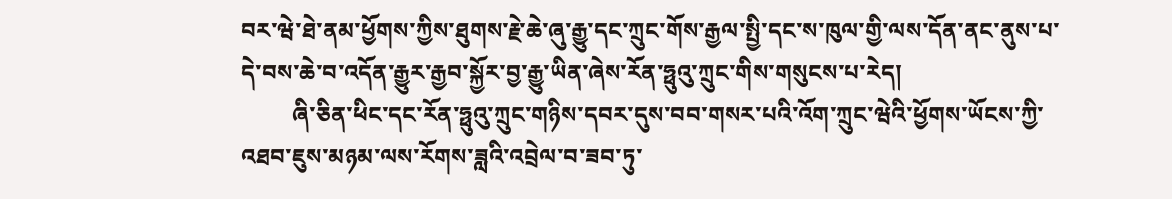བར་ཝེ་ཐེ་ནམ་ཕྱོགས་ཀྱིས་ཐུགས་རྗེ་ཆེ་ཞུ་རྒྱུ་དང་ཀྲུང་གོས་རྒྱལ་སྤྱི་དང་ས་ཁུལ་གྱི་ལས་དོན་ནང་ནུས་པ་དེ་བས་ཆེ་བ་འདོན་རྒྱུར་རྒྱབ་སྐྱོར་བྱ་རྒྱུ་ཡིན་ཞེས་རོན་ཧྥུའུ་ཀྲུང་གིས་གསུངས་པ་རེད།
         ཞི་ཅིན་ཕིང་དང་རོན་ཧྥུའུ་ཀྲུང་གཉིས་དབར་དུས་བབ་གསར་པའི་འོག་ཀྲུང་ཝེའི་ཕྱོགས་ཡོངས་ཀྱི་འཐབ་ཇུས་མཉམ་ལས་རོགས་ཟླའི་འབྲེལ་བ་ཟབ་ཏུ་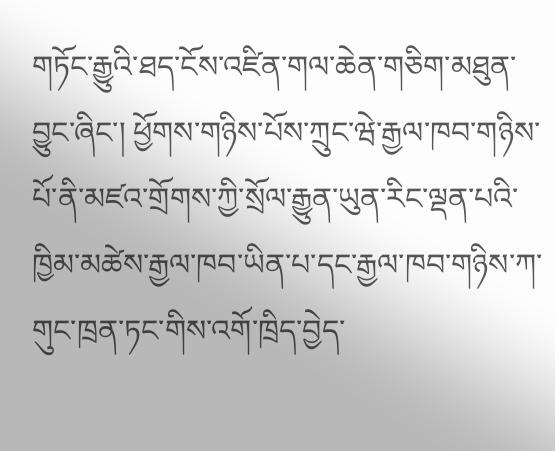གཏོང་རྒྱུའི་ཐད་ངོས་འཛིན་གལ་ཆེན་གཅིག་མཐུན་བྱུང་ཞིང་། ཕྱོགས་གཉིས་པོས་ཀྲུང་ཝེ་རྒྱལ་ཁབ་གཉིས་པོ་ནི་མཛའ་གྲོགས་ཀྱི་སྲོལ་རྒྱུན་ཡུན་རིང་ལྡན་པའི་ཁྱིམ་མཚེས་རྒྱལ་ཁབ་ཡིན་པ་དང་རྒྱལ་ཁབ་གཉིས་ཀ་གུང་ཁྲན་ཏང་གིས་འགོ་ཁྲིད་བྱེད་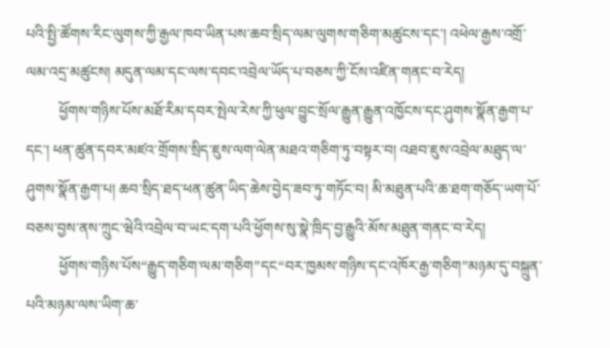པའི་སྤྱི་ཚོགས་རིང་ལུགས་ཀྱི་རྒྱལ་ཁབ་ཡིན་པས་ཆབ་སྲིད་ལམ་ལུགས་གཅིག་མཚུངས་དང་། འཕེལ་རྒྱས་འགྲོ་ལམ་འདྲ་མཚུངས། མདུན་ལམ་དང་ལས་དབང་འབྲེལ་ཡོད་པ་བཅས་ཀྱི་ངོས་འཛིན་གནང་བ་རེད།
         ཕྱོགས་གཉིས་པོས་མཐོ་རིམ་དབར་སྤེལ་རེས་ཀྱི་ཕུལ་བྱུང་སྲོལ་རྒྱུན་རྒྱུན་འཁྱོངས་དང་ཤུགས་སྣོན་རྒྱག་པ་དང་། ཕན་ཚུན་དབར་མཛའ་གྲོགས་སྲིད་ཇུས་ལག་ལེན་མཐའ་གཅིག་ཏུ་བསྟར་བ། འཐབ་ཇུས་འབྲེལ་མཐུད་ལ་ཤུགས་སྣོན་རྒྱག་པ། ཆབ་སྲིད་ཐད་ཕན་ཚུན་ཡིད་ཆེས་བྱེད་ཟབ་ཏུ་གཏོང་བ། མི་མཐུན་པའི་ཆ་ཐག་གཅོད་ཡག་པོ་བཅས་བྱས་ནས་ཀྲུང་ཝེའི་འབྲེལ་བ་ཡང་དག་པའི་ཕྱོགས་སུ་སྣེ་ཁྲིད་བྱ་རྒྱུའི་མོས་མཐུན་གནང་བ་རེད།
         ཕྱོགས་གཉིས་པོས“རྒྱུད་གཅིག་ལམ་གཅིག”དང“བར་ཁྱམས་གཉིས་དང་འཁོར་རྒྱ་གཅིག”མཉམ་དུ་བསྐྲུན་པའི་མཉམ་ལས་ཡིག་ཆ་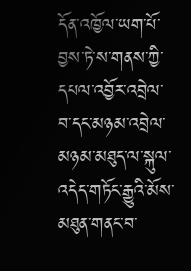དོན་འཁྱོལ་ཡག་པོ་བྱས་ཏེ་ས་གནས་ཀྱི་དཔལ་འབྱོར་འབྲེལ་བ་དང་མཉམ་འབྲེལ་མཉམ་མཐུད་ལ་སྐུལ་འདེད་གཏོང་རྒྱུའི་མོས་མཐུན་གནང་བ་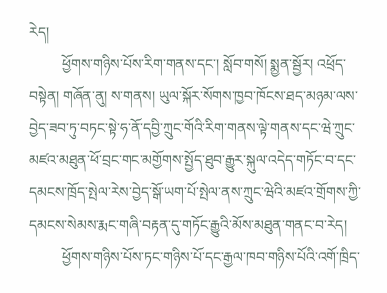རེད།
         ཕྱོགས་གཉིས་པོས་རིག་གནས་དང་། སློབ་གསོ། སྨྱན་སྦྱོར། འཕྲོད་བསྟེན། གཞོན་ནུ། ས་གནས། ཡུལ་སྐོར་སོགས་ཁྱབ་ཁོངས་ཐད་མཉམ་ལས་བྱེད་ཟབ་ཏུ་བཏང་སྟེ་ཧ་ནོ་དབྱི་ཀྲུང་གོའི་རིག་གནས་ལྟེ་གནས་དང་ཝེ་ཀྲུང་མཛའ་མཐུན་ཕོ་བྲང་གང་མགྱོགས་སྤྱོད་ཐུབ་རྒྱུར་སྐུལ་འདེད་གཏོང་བ་དང་དམངས་ཁྲོད་སྤེལ་རེས་བྱེད་སྒོ་ཡག་པོ་སྤེལ་ནས་ཀྲུང་ཝེའི་མཛའ་གྲོགས་ཀྱི་དམངས་སེམས་རྨང་གཞི་བརྟན་དུ་གཏོང་རྒྱུའི་མོས་མཐུན་གནང་བ་རེད།
         ཕྱོགས་གཉིས་པོས་ཏང་གཉིས་པོ་དང་རྒྱལ་ཁབ་གཉིས་པོའི་འགོ་ཁྲིད་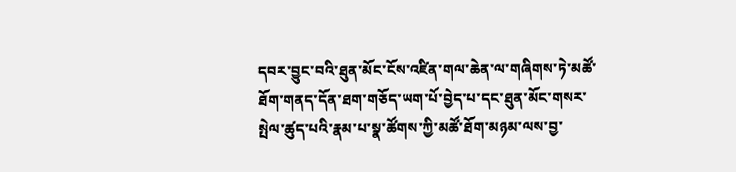དབར་བྱུང་བའི་ཐུན་མོང་ངོས་འཛིན་གལ་ཆེན་ལ་གཞིགས་ཏེ་མཚོ་ཐོག་གནད་དོན་ཐག་གཅོད་ཡག་པོ་བྱེད་པ་དང་ཐུན་མོང་གསར་སྤེལ་ཚུད་པའི་རྣམ་པ་སྣ་ཚོགས་ཀྱི་མཚོ་ཐོག་མཉམ་ལས་བྱ་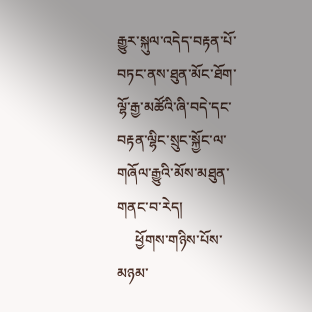རྒྱུར་སྐུལ་འདེད་བརྟན་པོ་བཏང་ནས་ཐུན་མོང་ཐོག་ལྷོ་རྒྱ་མཚོའི་ཞི་བདེ་དང་བརྟན་ལྷིང་སྲུང་སྐྱོང་ལ་གཞོལ་རྒྱུའི་མོས་མཐུན་གནང་བ་རེད།
     ཕྱོགས་གཉིས་པོས་མཉམ་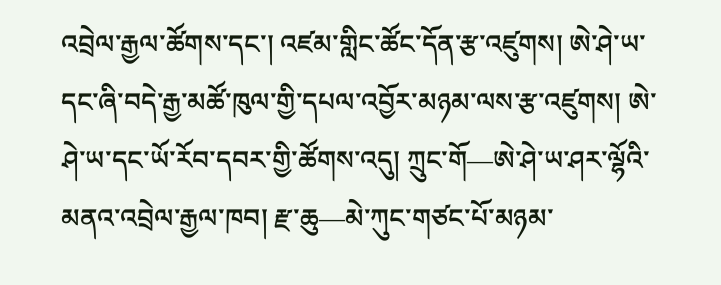འབྲེལ་རྒྱལ་ཚོགས་དང་། འཛམ་གླིང་ཚོང་དོན་རྩ་འཛུགས། ཨེ་ཤེ་ཡ་དང་ཞི་བདེ་རྒྱ་མཚོ་ཁུལ་གྱི་དཔལ་འབྱོར་མཉམ་ལས་རྩ་འཛུགས། ཨེ་ཤེ་ཡ་དང་ཡོ་རོབ་དབར་གྱི་ཚོགས་འདུ། ཀྲུང་གོ—ཨེ་ཤེ་ཡ་ཤར་ལྷོའི་མནའ་འབྲེལ་རྒྱལ་ཁབ། རྫ་ཆུ—མེ་ཀུང་གཙང་པོ་མཉམ་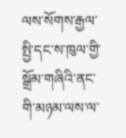ལས་སོགས་རྒྱལ་སྤྱི་དང་ས་ཁུལ་གྱི་སྒྲོམ་གཞིའི་ནང་གི་མཉམ་ལས་ལ་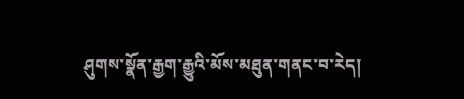ཤུགས་སྣོན་རྒྱག་རྒྱུའི་མོས་མཐུན་གནང་བ་རེད།